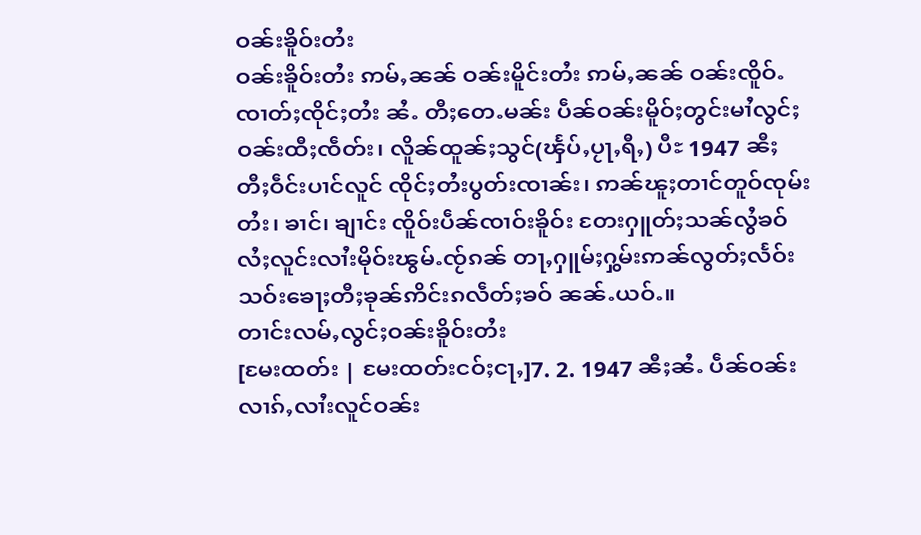ဝၼ်းၶိူဝ်းတႆး
ဝၼ်းၶိူဝ်းတႆး ဢမ်ႇၼၼ် ဝၼ်းမိူင်းတႆး ဢမ်ႇၼၼ် ဝၼ်းၸိူဝ်ႉၸၢတ်ႈၸိုင်ႈတႆး ၼႆႉ တီႈတေႉမၼ်း ပဵၼ်ဝၼ်းမိူဝ်ႈတွင်းမၢႆလွင်ႈဝၼ်းထီႈၸဵတ်း၊ လိူၼ်ထူၼ်ႈသွင်(ၾႅပ်ႇပႂႃႇရီႇ) ပီႊ 1947 ၼီႈ တီႈဝဵင်းပၢင်လူင် ၸိုင်ႈတႆးပွတ်းၸၢၼ်း၊ ဢၼ်ၽူႈတၢင်တူဝ်ၸုမ်းတႆး၊ ၶၢင်၊ ၶျၢင်း ၸိူဝ်းပဵၼ်ၸၢဝ်းၶိူဝ်း တႄးႁူတ်ႈသၼ်လွႆၶဝ် လႆႈလူင်းလၢႆးမိုဝ်းၽွမ်ႉၸႂ်ၵၼ် တႃႇႁူမ်ႈႁွမ်းဢၼ်လွတ်ႈလႅဝ်းသဝ်းၶေႃႈတီႈၶုၼ်ဢိင်းၵလဵတ်ႈၶဝ် ၼၼ်ႉယဝ်ႉ။
တၢင်းလမ်ႇလွင်ႈဝၼ်းၶိူဝ်းတႆး
[မႄးထတ်း | မႄးထတ်းငဝ်ႈငႃႇ]7. 2. 1947 ၼီႈၼႆႉ ပဵၼ်ဝၼ်းလၢၵ်ႇလၢႆးလူင်ဝၼ်း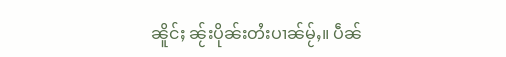ၼိူင်ႈ ၼႂ်းပိုၼ်းတႆးပၢၼ်မႂ်ႇ။ ပဵၼ်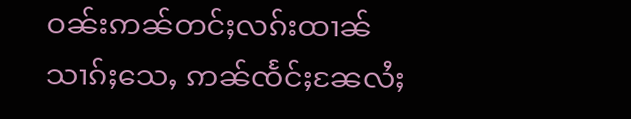ဝၼ်းဢၼ်တင်ႈလၵ်းထၢၼ်သၢၵ်ႈသေႇ ဢၼ်ၸႅင်ႈၼႄလႆႈ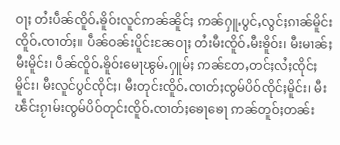ဝႃႈ တႆးပဵၼ်ၸိူဝ်ႉၶိူဝ်းလူင်ဢၼ်ၼိူင်ႈ ဢၼ်ႁူႉပွင်ႇလွင်ႈၵၢၼ်မိူင်းၸိူဝ်ႉၸၢတ်ႈ။ ပဵၼ်ဝၼ်းပိူင်းၼႄဝႃႈ တႆးမီးၸိူဝ်ႉမီးၶိူဝ်း၊ မီးမၢၼ်ႈမီးမိူင်း၊ ပဵၼ်ၸိူဝ်ႉၶိူဝ်းမေႃၽွမ်ႉႁူမ်ႈ ဢၼ်တႄႇတင်ႈလႆႈၸိုင်ႈမိူင်း၊ မီးလူင်ပွင်ၸိုင်ႈ၊ မီးတုင်းၸိူဝ်ႉၸၢတ်ႈၸွမ်ပိဝ်ၸိုင်ႈမိူင်း၊ မီးၽဵင်းၵႂၢမ်းၸွမ်ပိဝ်တုင်းၸိူဝ်ႉၸၢတ်ႈၶေႃၶေႃ ဢၼ်တူဝ်ႈတၼ်း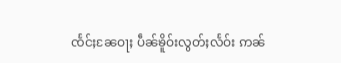ၸႅင်ႈၼႄဝႃႈ ပဵၼ်ၶိူဝ်းလွတ်ႈလႅဝ်း ဢၼ်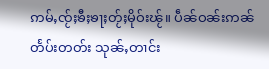ဢမ်ႇၸႂ်ႈၶီႈၶႃႈတႂ်ႈမိုဝ်းၽႂ်။ ပဵၼ်ဝၼ်းဢၼ်တႅပ်းတတ်း သုၼ်ႇတၢင်း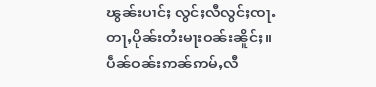ၽွၼ်းပၢင်ႈ လွင်ႈလီလွင်ႈၸႃႉ တႃႇပိုၼ်းတႆးမႃးဝၼ်းၼိူင်ႈ။ ပဵၼ်ဝၼ်းဢၼ်ဢမ်ႇလီ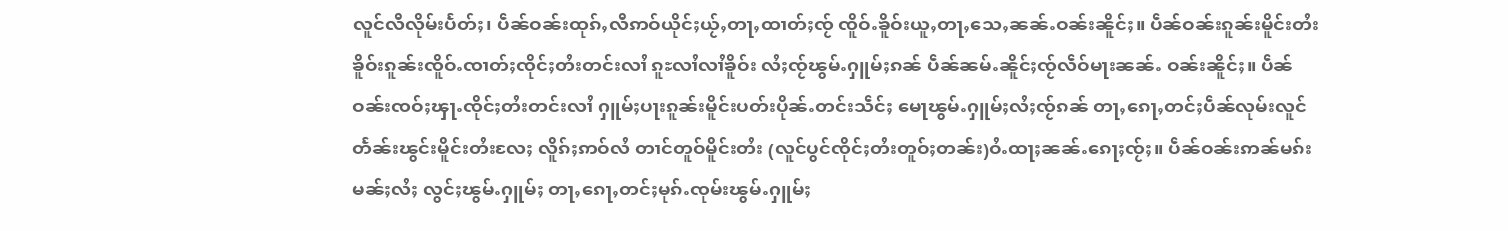လူင်လီလိုမ်းပႅတ်ႈ၊ ပဵၼ်ဝၼ်းထုၵ်ႇလီဢဝ်ယိုင်ႈယႂ်ႇတႃႇထၢတ်ႈၸႂ် ၸိူဝ်ႉၶိူဝ်းယူႇတႃႇသေႇၼၼ်ႉဝၼ်းၼိူင်ႈ။ ပဵၼ်ဝၼ်းၵူၼ်းမိူင်းတႆး ၶိူဝ်းၵူၼ်းၸိူဝ်ႉၸၢတ်ႈၸိုင်ႈတႆးတင်းလၢႆ ၵူႊလၢႆလၢႆၶိူဝ်း လႆႈၸႂ်ၽွမ်ႉႁူမ်ႈၵၼ် ပဵၼ်ၼမ်ႉၼိူင်ႈၸႂ်လဵဝ်မႃးၼၼ်ႉ ဝၼ်းၼိူင်ႈ။ ပဵၼ်ဝၼ်းၸဝ်ႈၾႃႉၸိုင်ႈတႆးတင်းလၢႆ ႁူမ်ႈပႃးၵူၼ်းမိူင်းပတ်းပိုၼ်ႉတင်းသဵင်ႈ မေႃၽွမ်ႉႁူမ်ႈလႆႈၸႂ်ၵၼ် တႃႇၵေႃႇတင်ႈပဵၼ်လုမ်းလူင်တႅၼ်းၽွင်းမိူင်းတႆးလႄႈ လိူၵ်ႈဢဝ်လႆ တၢင်တူဝ်မိူင်းတႆး (လူင်ပွင်ၸိုင်ႈတႆးတူဝ်ႈတၼ်း)ဝႆႉထႃႈၼၼ်ႉၵေႃႈၸႂ်ႈ။ ပဵၼ်ဝၼ်းဢၼ်မၵ်းမၼ်ႈလႆႈ လွင်ႈၽွမ်ႉႁူမ်ႈ တႃႇၵေႃႇတင်ႈမုၵ်ႉၸုမ်းၽွမ်ႉႁူမ်ႈ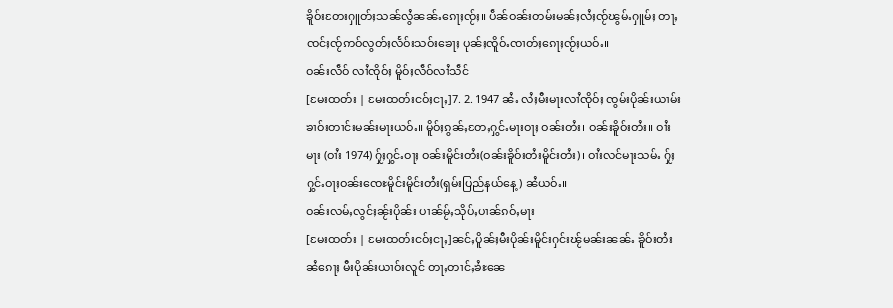ၶိူဝ်းတႄးႁူတ်ႈသၼ်လွႆၼၼ်ႉၵေႃႈၸႂ်ႈ။ ပဵၼ်ဝၼ်းတမ်းမၼ်ႈလႆႈၸႂ်ၽွမ်ႉႁူမ်ႈ တႃႇၸင်ႈၸႂ်ဢဝ်လွတ်ႈလႅဝ်းသဝ်းၶေႃႈ ပုၼ်ႈၸိူဝ်ႉၸၢတ်ႈၵေႃႈၸႂ်ႈယဝ်ႉ။
ဝၼ်းလဵဝ် လၢႆၸိုဝ်ႈ မိူဝ်ႈလဵဝ်လၢႆသဵင်
[မႄးထတ်း | မႄးထတ်းငဝ်ႈငႃႇ]7. 2. 1947 ၼႆႉ လႆႈမီးမႃးလၢႆၸိုဝ်ႈ ၸွမ်းပိုၼ်းယၢမ်းၶၢဝ်းတၢင်းမၼ်းမႃးယဝ်ႉ။ မိူဝ်ႈၵွၼ်ႇတႄႇႁွင်ႉမႃးဝႃႈ ဝၼ်းတႆး၊ ဝၼ်းၶိူဝ်းတႆး။ ဝၢႆးမႃး (ဝၢႆး 1974) ႁႂ်ႈႁွင်ႉဝႃႈ ဝၼ်းမိူင်းတႆး(ဝၼ်းၶိူဝ်းတႆးမိူင်းတႆး)၊ ဝၢႆးလင်မႃးသမ်ႉ ႁႂ်ႈႁွင်ႉဝႃႈဝၼ်းၸေႊမိူင်းမိူင်းတႆး(ရှမ်းပြည်နယ်နေ့) ၼႆယဝ်ႉ။
ဝၼ်းလမ်ႇလွင်ႈၼႂ်းပိုၼ်း ပၢၼ်မႂ်ႇသိုပ်ႇပၢၼ်ၵဝ်ႇမႃး
[မႄးထတ်း | မႄးထတ်းငဝ်ႈငႃႇ]ၼင်ႇပိူၼ်ႈမီးပိုၼ်းမိူင်းႁင်းၽႂ်မၼ်းၼၼ်ႉ ၶိူဝ်းတႆးၼႆၵေႃႈ မီးပိုၼ်းယၢဝ်းလူင် တႃႇတၢင်ႇၶႆႊၼေ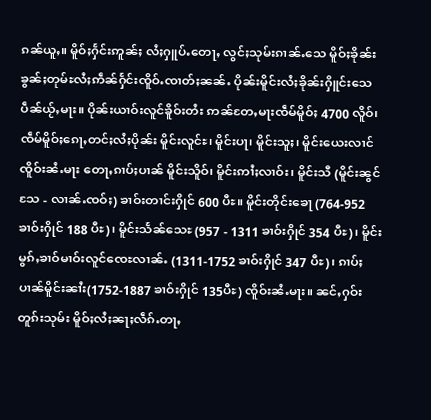ၵၼ်ယူႇ။ မိူဝ်ႈႁႅင်းဢူၼ်ႈ လႆႈႁူပ်ႉတေႃႇ လွင်ႈသုမ်းၵၢၼ်ႉသေ မိူဝ်ႈၶိုၼ်းၶွၼ်ႈတုမ်ႊလႆႈဢဵၼ်ႁႅင်းၸိူဝ်ႉၸၢတ်ႈၼၼ်ႉ ပိုၼ်းမိူင်းလႆႈၶိုၼ်းႁိူင်းသေ ပဵၼ်ယႂ်ႇမႃး။ ပိုၼ်းယၢဝ်းလူင်ၶိူဝ်းတႆး ဢၼ်တႄႇမႃးၸဵမ်မိူဝ်ႈ 4700 လိူဝ်၊ ၸဵမ်မိူဝ်ႈၵေႃႇတင်ႈလႆႈပိုၼ်း မိူင်းလူင်ႊ၊ မိူင်းပႃ၊ မိူင်းသူႈ၊ မိူင်းယေးလၢင် ၸိူဝ်းၼႆႉမႃး တေႃႇၵၢပ်ႈပၢၼ် မိူင်းသိူဝ်၊ မိူင်းဢၢႆႈလၢဝ်း၊ မိူင်းသီ (မိူင်းၼွင်သႄ - လၢၼ်ႉၸဝ်ႈ) ၶၢဝ်းတၢင်းႁိုင် 600 ပီႊ။ မိူင်းတိုင်းၶေႃ (764-952 ၶၢဝ်းႁိုင် 188 ပီႊ)၊ မိူင်းသႅၼ်သေႊ (957 - 1311 ၶၢဝ်းႁိုင် 354 ပီႊ)၊ မိူင်းမွၵ်ႇၶၢဝ်မၢဝ်းလူင်ၸေႊလၢၼ်ႉ (1311-1752 ၶၢဝ်းႁိုင် 347 ပီႊ)၊ ၵၢပ်ႈပၢၼ်မိူင်းၼၢႆး(1752-1887 ၶၢဝ်းႁိုင် 135ပီႊ) ၸိူဝ်းၼႆႉမႃး။ ၼင်ႇႁဝ်းတူၵ်းသုမ်း မိူဝ်ႈလႆႈၼႃႈလဵၵ်ႉတႃႇ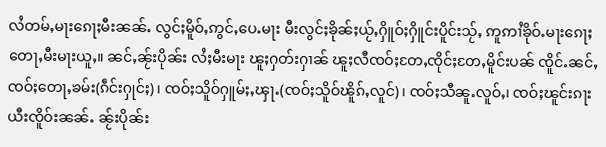လႆတမ်ႇမႃးၵေႃႈမီးၼၼ်ႉ လွင်ႈမိူဝ်ႇဢွင်ႇပေႉမႃး မီးလွင်ႈၶိုၼ်ႈယႂ်ႇႁိူဝ်ႈႁိူင်းပိူင်းသႂ်ႇ ဢူဢၢႆၶိုဝ်ႉမႃးၵေႃႈတေႃႇမီးမႃးယူႇ။ ၼင်ႇၼႂ်းပိုၼ်း လႆႈမီးမႃး ၽူႈႁတ်းႁၢၼ် ၽူႈလီၸဝ်ႈတႄႇၸိုင်ႈတႄႇမိူင်းပၼ် ၸိူင်ႉၼင်ႇ ၸဝ်ႈတေႃႇၶမ်း(ၵဵင်းႁုင်ႈ)၊ ၸဝ်ႈသိူဝ်ႁူမ်ႈႇၾႃႉ(ၸဝ်ႈသိူဝ်ၽိူၵ်ႇလူင်)၊ ၸဝ်ႈသီၼူႉလူဝ်ႇ၊ ၸဝ်ႈၽူင်းၵႃးယီးၸိူဝ်းၼၼ်ႉ ၼႂ်းပိုၼ်း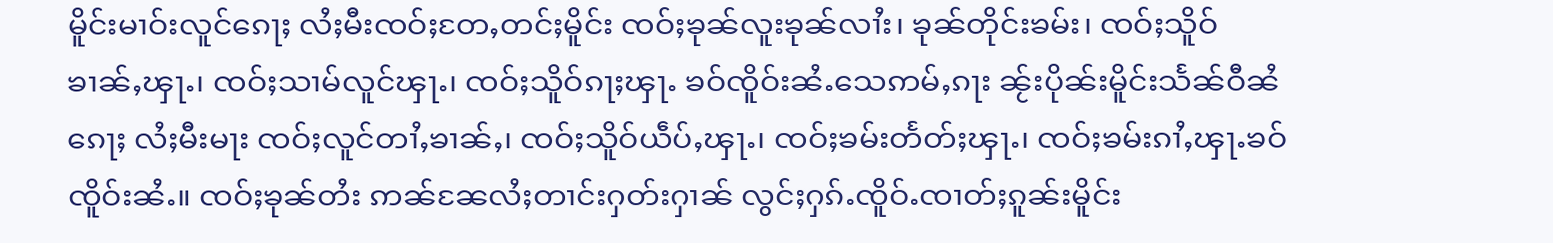မိူင်းမၢဝ်းလူင်ၵေႃႈ လႆႈမီးၸဝ်ႈတႄႇတင်ႈမိူင်း ၸဝ်ႈၶုၼ်လူးၶုၼ်လၢႆး၊ ၶုၼ်တိုင်းၶမ်း၊ ၸဝ်ႈသိူဝ်ၶၢၼ်ႇၾႃႉ၊ ၸဝ်ႈသၢမ်လူင်ၾႃႉ၊ ၸဝ်ႈသိူဝ်ၵႃႈၾႃႉ ၶဝ်ၸိူဝ်းၼႆႉသေဢမ်ႇၵႃး ၼႂ်းပိုၼ်းမိူင်းသႅၼ်ဝီၼႆၵေႃႈ လႆႈမီးမႃး ၸဝ်ႈလူင်တၢႆႇၶၢၼ်ႇ၊ ၸဝ်ႈသိူဝ်ယဵပ်ႇၾႃႉ၊ ၸဝ်ႈၶမ်းတႅတ်ႈၾႃႉ၊ ၸဝ်ႈၶမ်းၵၢႆႇၾႃႉၶဝ်ၸိူဝ်းၼႆႉ။ ၸဝ်ႈၶုၼ်တႆး ဢၼ်ၼႄလႆႈတၢင်းႁတ်းႁၢၼ် လွင်ႈႁၵ်ႉၸိူဝ်ႉၸၢတ်ႈၵူၼ်းမိူင်း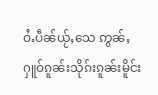ဝႆႉပဵၼ်ယႂ်ႇသေ ဢွၼ်ႇႁူဝ်ၵူၼ်းသိုၵ်းၵူၼ်းမိူင်း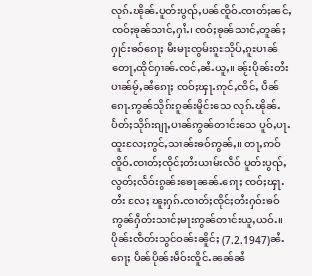လုၵ်ႉၽိုၼ်ႉပူတ်းပွၺ်ႇပၼ်ၸိူဝ်ႉၸၢတ်ႈၼင်ႇ ၸဝ်ႈၶုၼ်သၢင်ႇႁၢႆႉ၊ ၸဝ်ႈၶုၼ်သၢင်ႇတူၼ်ႈႁုင်းၶဝ်ၵေႃႈ မီးမႃးၸွမ်းၵူႊသိုပ်ႇၵူႊပၢၼ် တေႃႇထိုင်ႁၢၼ်ႉၸင်ႇၼႆႉယူႇ။ ၼႂ်းပိုၼ်းတႆးပၢၼ်မႂ်ႇၼႆၵေႃႈ ၸဝ်ႈၾႃႉဢုင်ႇၸိင်ႇ ပဵၼ်ၵေႃႉဢွၼ်သိုၵ်းၵူၼ်းမိူင်းသေ လုၵ်ႉၽိုၼ်ႉပႅတ်ႈသိုၵ်းၵျႃႇပၢၼ်ဢွၼ်တၢင်းသေ ပူဝ်ႇပႃႉထူးလႄႈဢွင်ႇသၢၼ်းၶဝ်ဢွၼ်ႇ။ တႃႇဢဝ်ၸိူဝ်ႉၸၢတ်ႈၸိုင်ႈတႆးယၢမ်းလဵဝ် ပူတ်းပွၺ်ႇလွတ်ႈလႅဝ်းၵွၼ်းၶေႃၼၼ်ႉၵေႃႈ ၸဝ်ႈၾႃႉတႆး လႄႈ ၽူႈႁၵ်ႉၸၢတ်ႈၸိုင်ႈတႆးႁဝ်းၶဝ် ဢွၼ်ႁဵတ်းသၢင်ႈမႃးဢွၼ်တၢင်းယူႇယဝ်ႉ။ ပိုၼ်းၸဵတ်းသွင်ဝၼ်းၼိူင်ႈ (7.2.1947)ၼႆႉၵေႃႈ ပဵၼ်ပိုၼ်းမဵဝ်းၸိူင်ႉၼၼ်ၼႆ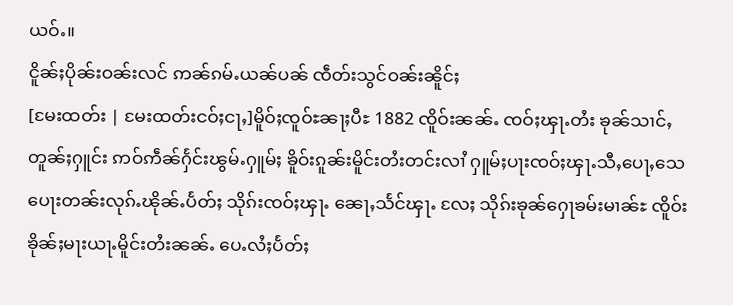ယဝ်ႉ။
ငိူၼ်ႈပိုၼ်းဝၼ်းလင် ဢၼ်ၵမ်ႉယၼ်ပၼ် ၸဵတ်းသွင်ဝၼ်းၼိူင်ႈ
[မႄးထတ်း | မႄးထတ်းငဝ်ႈငႃႇ]မိူဝ်ႈၸူဝ်ႊၼႃႈပီႊ 1882 ၸိူဝ်းၼၼ်ႉ ၸဝ်ႈၾႃႉတႆး ၶုၼ်သၢင်ႇတူၼ်ႈႁူင်း ဢဝ်ဢဵၼ်ႁႅင်းၽွမ်ႉႁူမ်ႈ ၶိူဝ်းၵူၼ်းမိူင်းတႆးတင်းလၢႆ ႁူမ်ႈပႃးၸဝ်ႈၾႃႉသီႇပေႃႇသေ ပေႃးတၼ်းလုၵ်ႉၽိုၼ်ႉပႅတ်ႈ သိုၵ်းၸဝ်ႈၾႃႉ ၼေႃႇသႅင်ၾႃႉ လႄႈ သိုၵ်းၶုၼ်ႁေႃၶမ်းမၢၼ်ႊ ၸိူဝ်းၶိုၼ်ႈမႃးယႃႉမိူင်းတႆးၼၼ်ႉ ပေႉလႆႈပႅတ်ႈ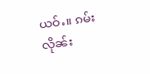ယဝ်ႉ။ ၵမ်းလိုၼ်း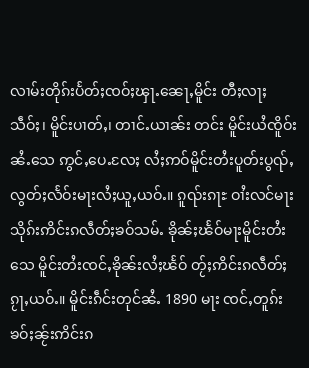လၢမ်းတိုၵ်းပႅတ်ႈၸဝ်ႈၾႃႉၼေႃႇမိူင်း တီႈလႃႈသဵဝ်ႈ၊ မိူင်းပၢတ်ႇ၊ တၢင်ႉယၢၼ်း တင်း မိူင်းယႆၸိူဝ်းၼႆႉသေ ဢွင်ႇပေႉလႄႈ လႆႈဢဝ်မိူင်းတႆးပူတ်းပွၺ်ႇလွတ်ႈလႅဝ်းမႃးလႆႈယူႇယဝ်ႉ။ ၵူၺ်းၵႃႊ ဝၢႆးလင်မႃး သိုၵ်းဢိင်းၵလဵတ်ႈၶဝ်သမ်ႉ ၶိုၼ်ႈၽႅဝ်မႃးမိူင်းတႆးသေ မိူင်းတႆးၸင်ႇၶိုၼ်းလႆႈၽႅဝ် တႂ်ႈဢိင်းၵလဵတ်ႈၵႂႃႇယဝ်ႉ။ မိူင်းၵဵင်းတုင်ၼႆႉ 1890 မႃး ၸင်ႇတူၵ်းၶဝ်ႈၼႂ်းဢိင်းၵ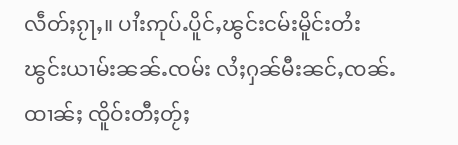လဵတ်ႈၵႂႃႇ။ ပၢႆးဢုပ်ႉပိူင်ႇၽွင်းငမ်းမိူင်းတႆးၽွင်းယၢမ်းၼၼ်ႉၸမ်း လႆႈႁၼ်မီးၼင်ႇၸၼ်ႉထၢၼ်ႈ ၸိူဝ်းတီႈတႂ်ႈ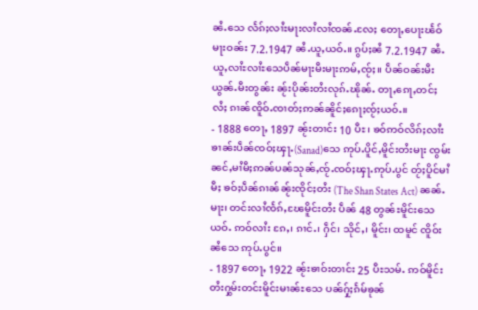ၼႆႉသေ လႅၵ်ႈလၢႆႊမႃးလၢႆလၢႆၸၼ်ႉလႄႈ တေႃႇပေႃးၽႅဝ်မႃးဝၼ်း 7.2.1947 ၼႆႉယူႇယဝ်ႉ။ ၵွပ်ႈၼႆ 7.2.1947 ၼႆႉ ယူႇလၢႆႊလၢႆႊသေပဵၼ်မႃးမီးမႃးဢမ်ႇၸႂ်ႈ။ ပဵၼ်ဝၼ်းမီးယွၼ်ႉမီးတွၼ်း ၼႂ်းပိုၼ်းတႆးလုၵ်ႉၽိုၼ်ႉ တႃႇၵေႃႇတင်ႈလႆႈ ၵၢၼ်ၸိူဝ်ႉၸၢတ်ႈဢၼ်ၼိူင်ႈၵေႃႈၸႂ်ႈယဝ်ႉ။
- 1888 တေႃႇ 1897 ၼႂ်းတၢင်း 10 ပီႊ၊ ၶဝ်ဢဝ်လိၵ်ႈလၢႆး ၶၢၼ်းပဵၼ်ၸဝ်ႈၾႃႉ(Sanad)သေ ဢုပ်ႉပိူင်ႇမိူင်းတႆးမႃး ၸွမ်းၼင်ႇမၢႆမီႈဢၼ်ပၼ်သုၼ်ႇၸႂ်ႉၸဝ်ႈၾႃႉဢုပ်ႉပွင် တႂ်ႈပိူင်မၢႆမီႈ ၶဝ်ႈပဵၼ်ၵၢၼ်ၼႂ်းၸိုင်ႈတႆး (The Shan States Act) ၼၼ်ႉမႃး၊ တင်းလၢႆၸႅၵ်ႇၽႄမိူင်းတႆး ပဵၼ် 48 တွၼ်ႊမိူင်းသေယဝ်ႉ ဢဝ်လၢႆး ၵႄႇ၊ ၵၢင်ႉ၊ ႁဵင်၊ သိုင်ႇ၊ မိူင်း၊ ထမူင် ၸိူဝ်းၼႆသေ ဢုပ်ႉပွင်။
- 1897 တေႃႇ 1922 ၼႂ်းၶၢဝ်းတၢင်း 25 ပီႊသမ်ႉ ဢဝ်မိူင်းတႆးႁွမ်းတင်းမိူင်းမၢၼ်ႊသေ ပၼ်ႁႂ်ႈၵႅမ်ၶုၼ်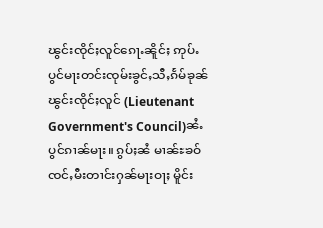ၽွင်းၸိုင်ႈလူင်ၵေႃႉၼိူင်ႈ ဢုပ်ႉပွင်မႃးတင်းၸုမ်းၶွင်ႇသီႇၵႅမ်ၶုၼ်ၽွင်းၸိုင်ႈလူင် (Lieutenant Government's Council)ၼႆႉ ပွင်ၵၢၼ်မႃး။ ၵွပ်ႈၼႆ မၢၼ်ႊၶဝ် ၸင်ႇမီးတၢင်းႁၼ်မႃးဝႃႈ မိူင်း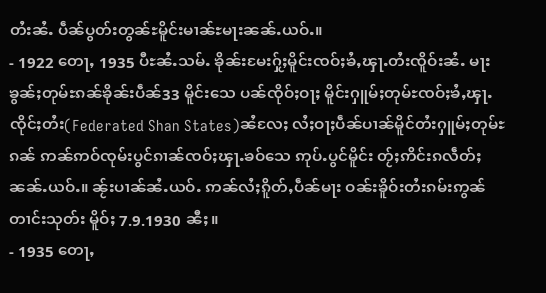တႆးၼႆႉ ပဵၼ်ပွတ်းတွၼ်ႊမိူင်းမၢၼ်ႊမႃးၼၼ်ႉယဝ်ႉ။
- 1922 တေႃႇ 1935 ပီႊၼႆႉသမ်ႉ ၶိုၼ်းမႄးႁႂ်ႈမိူင်းၸဝ်ႈၶႆႇၾႃႉတႆးၸိူဝ်းၼႆႉ မႃးၶွၼ်ႈတုမ်ႊၵၼ်ၶိုၼ်းပဵၼ်33 မိူင်းသေ ပၼ်ၸိုဝ်ႈဝႃႈ မိူင်းႁူမ်ႈတုမ်ႊၸဝ်ႈၶႆႇၾႃႉၸိုင်ႈတႆး(Federated Shan States)ၼႆလႄႈ လႆႈဝႃႈပဵၼ်ပၢၼ်မိူင်တႆးႁူမ်ႈတုမ်ႊၵၼ် ဢၼ်ဢဝ်ၸုမ်းပွင်ၵၢၼ်ၸဝ်ႈၾႃႉၶဝ်သေ ဢုပ်ႉပွင်မိူင်း တႂ်ႈဢိင်းၵလဵတ်ႈၼၼ်ႉယဝ်ႉ။ ၼႂ်းပၢၼ်ၼႆႉယဝ်ႉ ဢၼ်လႆႈၵိူတ်ႇပဵၼ်မႃး ဝၼ်းၶိူဝ်းတႆးၵမ်းဢွၼ်တၢင်းသုတ်း မိူဝ်ႈ 7.9.1930 ၼီႈ။
- 1935 တေႃႇ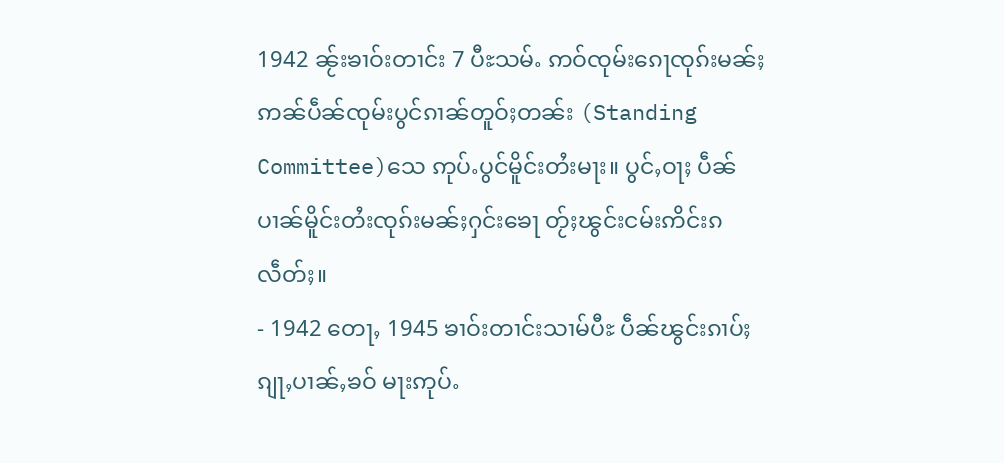1942 ၼႂ်းၶၢဝ်းတၢင်း 7 ပီႊသမ်ႉ ဢဝ်ၸုမ်းၵေႃၸုၵ်းမၼ်ႈ ဢၼ်ပဵၼ်ၸုမ်းပွင်ၵၢၼ်တူဝ်ႈတၼ်း (Standing Committee)သေ ဢုပ်ႉပွင်မိူင်းတႆးမႃး။ ပွင်ႇဝႃႈ ပဵၼ်ပၢၼ်မိူင်းတႆးၸုၵ်းမၼ်ႈႁင်းၶေႃ တႂ်ႈၽွင်းငမ်းဢိင်းၵလဵတ်ႈ။
- 1942 တေႃႇ 1945 ၶၢဝ်းတၢင်းသၢမ်ပီႊ ပဵၼ်ၽွင်းၵၢပ်ႈၵျႃႇပၢၼ်ႇၶဝ် မႃးဢုပ်ႉ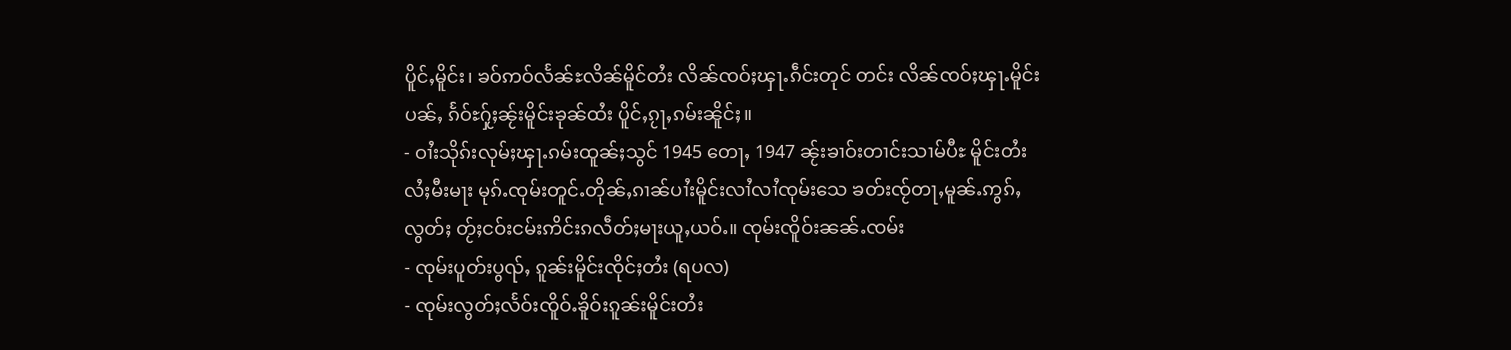ပိူင်ႇမိူင်း၊ ၶဝ်ဢဝ်လႅၼ်ႊလိၼ်မိူင်တႆး လိၼ်ၸဝ်ႈၾႃႉၵဵင်းတုင် တင်း လိၼ်ၸဝ်ႈၾႃႉမိူင်းပၼ်ႇ ၵႅဝ်ႊႁႂ်ႈၼႂ်းမိူင်းၶုၼ်ထႆး ပိူင်ႇၵႂႃႇၵမ်းၼိူင်ႈ။
- ဝၢႆးသိုၵ်းလုမ်ႈၾႃႉၵမ်းထူၼ်ႈသွင် 1945 တေႃႇ 1947 ၼႂ်းၶၢဝ်းတၢင်းသၢမ်ပီႊ မိူင်းတႆးလႆႈမီးမႃး မုၵ်ႉၸုမ်းတူင်ႉတိုၼ်ႇၵၢၼ်ပၢႆးမိူင်းလၢႆလၢႆၸုမ်းသေ ၶတ်းၸႂ်တႃႇမူၼ်ႉဢွၵ်ႇလွတ်ႈ တႂ်ႈငဝ်းငမ်းဢိင်းၵလဵတ်ႈမႃးယူႇယဝ်ႉ။ ၸုမ်းၸိူဝ်းၼၼ်ႉၸမ်း
- ၸုမ်းပူတ်းပွၺ်ႇ ၵူၼ်းမိူင်းၸိုင်ႈတႆး (ရပလ)
- ၸုမ်းလွတ်ႈလႅဝ်းၸိူဝ်ႉၶိူဝ်းၵူၼ်းမိူင်းတႆး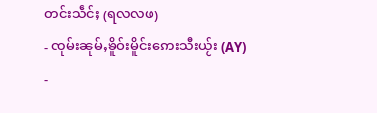တင်းသဵင်ႈ (ရလလဖ)
- ၸုမ်းၼုမ်ႇၶိူဝ်းမိူင်းဢေးသီးယႂ်း (AY)
-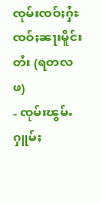ၸုမ်းၸဝ်ႈႁႆႊၸဝ်ႈၼႃးမိူင်းတႆး (ရတလဖ)
- ၸုမ်းၽွမ်ႉႁူမ်ႈ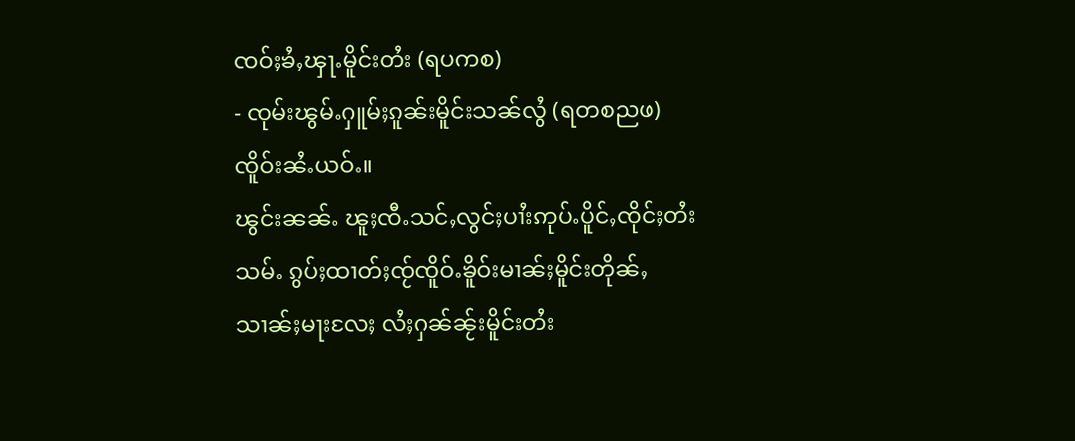ၸဝ်ႈၶႆႇၾႃႉမိူင်းတႆး (ရပကစ)
- ၸုမ်းၽွမ်ႉႁူမ်ႈၵူၼ်းမိူင်းသၼ်လွႆ (ရတစညဖ) ၸိူဝ်းၼႆႉယဝ်ႉ။
ၽွင်းၼၼ်ႉ ၽူႈၸီႉသင်ႇလွင်ႈပၢႆးဢုပ်ႉပိူင်ႇၸိုင်ႈတႆးသမ်ႉ ၵွပ်ႈထၢတ်ႈၸႂ်ၸိူဝ်ႉၶိူဝ်းမၢၼ်ႈမိူင်းတိုၼ်ႇသၢၼ်ႈမႃးလႄႈ လႆႈႁၼ်ၼႂ်းမိူင်းတႆး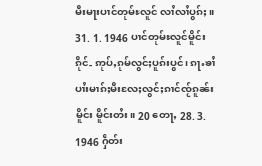မီးမႃးပၢင်တုမ်ႊလူင် လၢႆလၢႆပွၵ်ႈ။
31. 1. 1946 ပၢင်တုမ်ႊလူင်မိူင်းၵိုင်- ဢုပ်ႇၵုမ်လွင်ႈပူၵ်းပွင်၊ ၵႃႉၶၢႆပၢႆးမၢၵ်ႈမီးလႄႈလွင်ႈၵၢင်ၸႂ်ၵူၼ်းမိူင်း မိူင်းတႆး။ 20 တေႃႇ 28. 3. 1946 ႁဵတ်း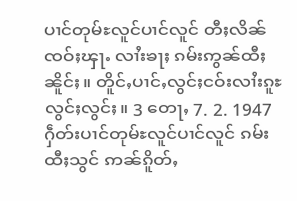ပၢင်တုမ်ႊလူင်ပၢင်လူင် တီႈလိၼ်ၸဝ်ႈၾႃႉ လၢႆးၶႃႈ ၵမ်းဢွၼ်ထီႈၼိူင်ႈ။ တိူင်ႇပၢင်ႇလွင်ႈငဝ်းလၢႆးၵူႊလွင်ႈလွင်ႈ။ 3 တေႃႇ 7. 2. 1947 ႁဵတ်းပၢင်တုမ်ႊလူင်ပၢင်လူင် ၵမ်းထီႈသွင် ဢၼ်ၵိူတ်ႇ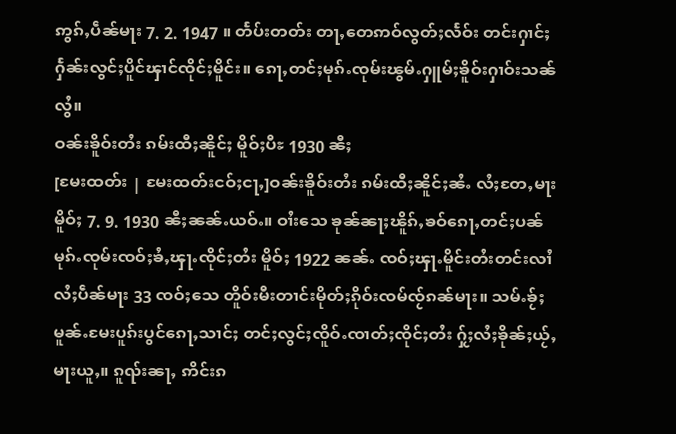ဢွၵ်ႇပဵၼ်မႃး 7. 2. 1947 ။ တႅပ်းတတ်း တႃႇတေဢဝ်လွတ်ႈလႅဝ်း တင်းႁၢင်ႈႁႅၼ်းလွင်ႈပိူင်ၾၢင်ၸိုင်ႈမိူင်း။ ၵေႃႇတင်ႈမုၵ်ႉၸုမ်းၽွမ်ႉႁူမ်ႈၶိူဝ်းႁၢဝ်းသၼ်လွႆ။
ဝၼ်းၶိူဝ်းတႆး ၵမ်းထီႈၼိူင်ႈ မိူဝ်ႈပီႊ 1930 ၼီႈ
[မႄးထတ်း | မႄးထတ်းငဝ်ႈငႃႇ]ဝၼ်းၶိူဝ်းတႆး ၵမ်းထီႈၼိူင်ႈၼႆႉ လႆႈတႄႇမႃးမိူဝ်ႈ 7. 9. 1930 ၼီႈၼၼ်ႉယဝ်ႉ။ ဝၢႆးသေ ၶုၼ်ၼႃႈၽိူၵ်ႇၶဝ်ၵေႃႇတင်ႈပၼ် မုၵ်ႉၸုမ်းၸဝ်ႈၶႆႇၾႃႉၸိုင်ႈတႆး မိူဝ်ႈ 1922 ၼၼ်ႉ ၸဝ်ႈၾႃႉမိူင်းတႆးတင်းလၢႆ လႆႈပဵၼ်မႃး 33 ၸဝ်ႈသေ တိူဝ်းမီးတၢင်းမိုတ်ႈၵိုဝ်းၸမ်ၸႂ်ၵၼ်မႃး။ သမ်ႉၶႂ်ႈမူၼ်ႉမႄးပူၵ်းပွင်ၵေႃႇသၢင်ႈ တင်ႈလွင်ႈၸိူဝ်ႉၸၢတ်ႈၸိုင်ႈတႆး ႁႂ်ႈလႆႈၶိုၼ်ႈယႂ်ႇမႃးယူႇ။ ၵူၺ်းၼႃႇ ဢိင်းၵ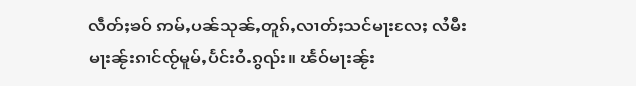လဵတ်ႈၶဝ် ဢမ်ႇပၼ်သုၼ်ႇတူၵ်ႇလၢတ်ႈသင်မႃးလႄႈ လႆမီးမႃးၼႂ်းၵၢင်ၸႂ်မူမ်ႇပႅင်းဝႆႉၵွၺ်း။ ၽႅဝ်မႃးၼႂ်း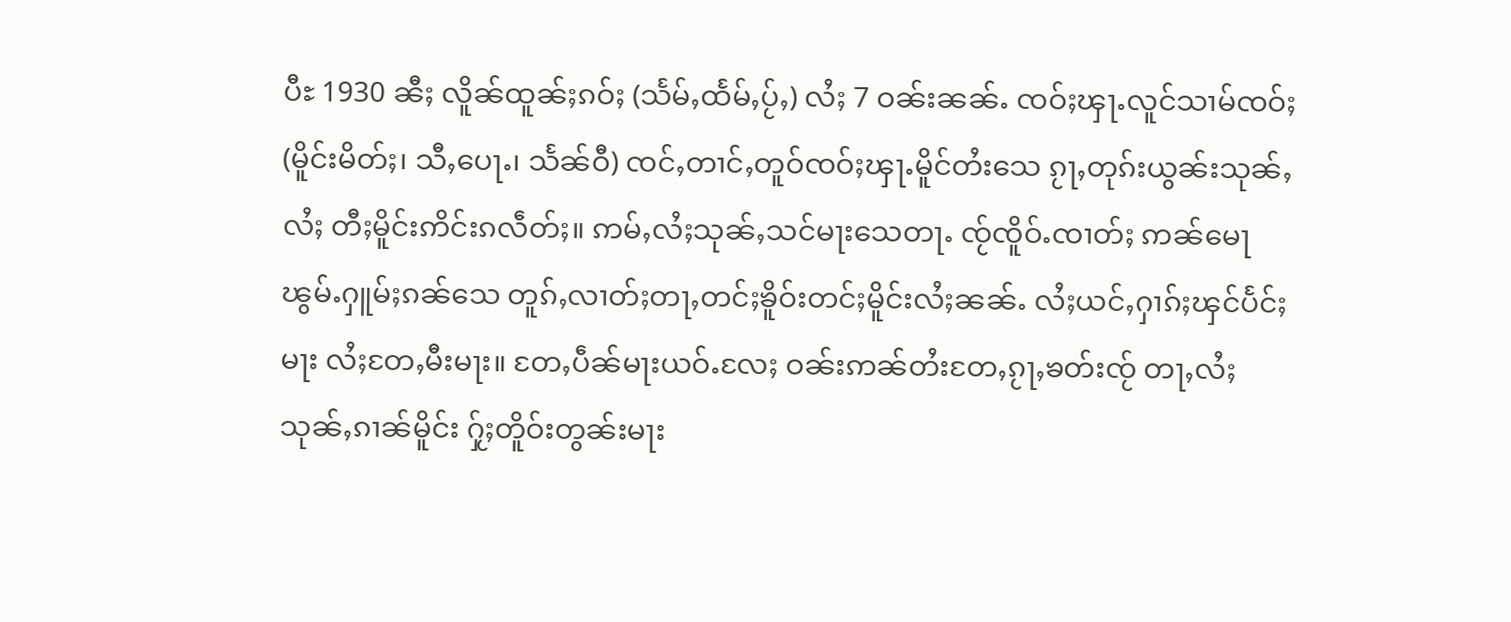ပီႊ 1930 ၼီႈ လိူၼ်ထူၼ်ႈၵဝ်ႈ (သႅမ်ႇထႅမ်ႇပႂ်ႇ) လႆႈ 7 ဝၼ်းၼၼ်ႉ ၸဝ်ႈၾႃႉလူင်သၢမ်ၸဝ်ႈ(မိူင်းမိတ်ႈ၊ သီႇပေႃႉ၊ သႅၼ်ဝီ) ၸင်ႇတၢင်ႇတူဝ်ၸဝ်ႈၾႃႉမိူင်တႆးသေ ၵႂႃႇတုၵ်းယွၼ်းသုၼ်ႇလႆႈ တီႈမိူင်းဢိင်းၵလဵတ်ႈ။ ဢမ်ႇလႆႈသုၼ်ႇသင်မႃးသေတႃႉ ၸႂ်ၸိူဝ်ႉၸၢတ်ႈ ဢၼ်မေႃၽွမ်ႉႁူမ်ႈၵၼ်သေ တူၵ်ႇလၢတ်ႈတႃႇတင်ႈၶိူဝ်းတင်ႈမိူင်းလႆႈၼၼ်ႉ လႆႈယင်ႇႁၢၵ်ႈၾင်ပႅင်ႈမႃး လႆႈတႄႇမီးမႃး။ တႄႇပဵၼ်မႃးယဝ်ႉလႄႈ ဝၼ်းဢၼ်တႆးတႄႇၵႂႃႇၶတ်းၸႂ် တႃႇလႆႈသုၼ်ႇၵၢၼ်မိူင်း ႁႂ်ႈတိူဝ်းတွၼ်းမႃး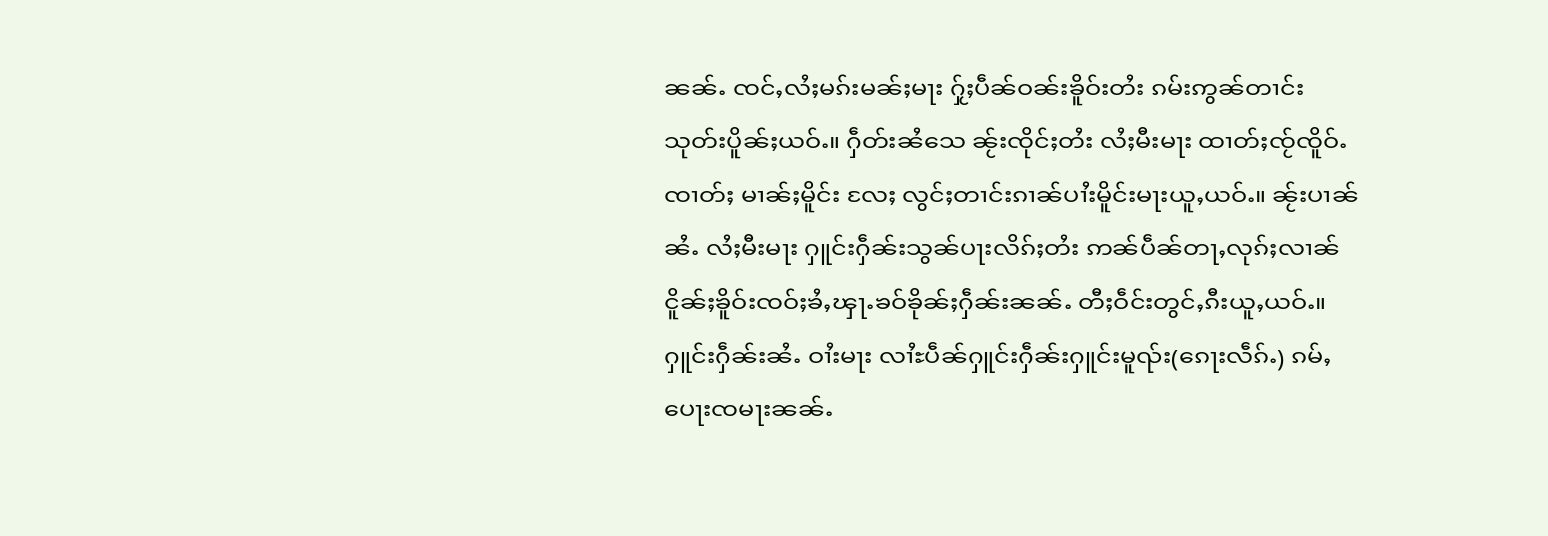ၼၼ်ႉ ၸင်ႇလႆႈမၵ်းမၼ်ႈမႃး ႁႂ်ႈပဵၼ်ဝၼ်းၶိူဝ်းတႆး ၵမ်းဢွၼ်တၢင်းသုတ်းပိူၼ်ႈယဝ်ႉ။ ႁဵတ်းၼႆသေ ၼႂ်းၸိုင်ႈတႆး လႆႈမီးမႃး ထၢတ်ႈၸႂ်ၸိူဝ်ႉၸၢတ်ႈ မၢၼ်ႈမိူင်း လႄႈ လွင်ႈတၢင်းၵၢၼ်ပၢႆးမိူင်းမႃးယူႇယဝ်ႉ။ ၼႂ်းပၢၼ်ၼႆႉ လႆႈမီးမႃး ႁူင်းႁဵၼ်းသွၼ်ပႃးလိၵ်ႈတႆး ဢၼ်ပဵၼ်တႃႇလုၵ်ႈလၢၼ်ငိူၼ်ႈၶိူဝ်းၸဝ်ႈၶႆႇၾႃႉၶဝ်ၶိုၼ်ႈႁဵၼ်းၼၼ်ႉ တီႈဝဵင်းတွင်ႇၵီးယူႇယဝ်ႉ။ ႁူင်းႁဵၼ်းၼႆႉ ဝၢႆးမႃး လၢႆႊပဵၼ်ႁူင်းႁဵၼ်းႁူင်းမူၺ်း(ၵေႃးလဵၵ်ႉ) ၵမ်ႇပေႃးၸမႃးၼၼ်ႉ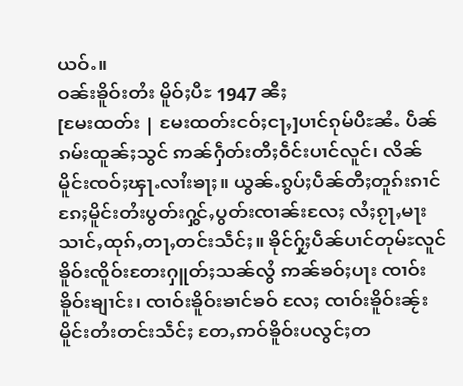ယဝ်ႉ။
ဝၼ်းၶိူဝ်းတႆး မိူဝ်ႈပီႊ 1947 ၼီႈ
[မႄးထတ်း | မႄးထတ်းငဝ်ႈငႃႇ]ပၢင်ၵုမ်ပီႊၼႆႉ ပဵၼ်ၵမ်းထူၼ်ႈသွင် ဢၼ်ႁဵတ်းတီႈဝဵင်းပၢင်လူင်၊ လိၼ်မိူင်းၸဝ်ႈၾႃႉလၢႆးၶႃႈ။ ယွၼ်ႉၵွပ်ႈပဵၼ်တီႈတူၵ်းၵၢင်ၵႄႈမိူင်းတႆးပွတ်းႁွင်ႇပွတ်းၸၢၼ်းလႄႈ လႆႈၵႂႃႇမႃးသၢင်ႇထုၵ်ႇတႃႇတင်းသဵင်ႈ။ ၶိုင်ႁႂ်ႈပဵၼ်ပၢင်တုမ်ႊလူင် ၶိူဝ်းၸိူဝ်းတႄးႁူတ်ႈသၼ်လွႆ ဢၼ်ၶဝ်ႈပႃး ၸၢဝ်းၶိူဝ်းၶျၢင်း၊ ၸၢဝ်းၶိူဝ်းၶၢင်ၶဝ် လႄႈ ၸၢဝ်းၶိူဝ်းၼႂ်းမိူင်းတႆးတင်းသဵင်ႈ တႄႇဢဝ်ၶိူဝ်းပလွင်ႈတ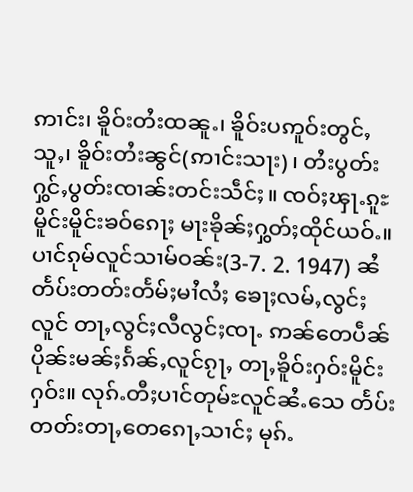ဢၢင်း၊ ၶိူဝ်းတႆးထၼူႉ၊ ၶိူဝ်းပဢူဝ်းတွင်ႇသူႇ၊ ၶိူဝ်းတႆးၼွင်(ဢၢင်းသႃး)၊ တႆးပွတ်းႁွင်ႇပွတ်းၸၢၼ်းတင်းသဵင်ႈ။ ၸဝ်ႈၾႃႉၵူႊမိူင်းမိူင်းၶဝ်ၵေႃႈ မႃးၶိုၼ်ႈႁွတ်ႈထိုင်ယဝ်ႉ။ ပၢင်ၵုမ်လူင်သၢမ်ဝၼ်း(3-7. 2. 1947) ၼႆ တႅပ်းတတ်းတႅမ်ႈမၢႆလႆႈ ၶေႃႈလမ်ႇလွင်ႈလူင် တႃႇလွင်ႈလီလွင်ႈၸႃႉ ဢၼ်တေပဵၼ်ပိုၼ်းမၼ်ႈၵႅၼ်ႇလူင်ၵႂႃႇ တႃႇၶိူဝ်းႁဝ်းမိူင်းႁဝ်း။ လုၵ်ႉတီႈပၢင်တုမ်ႊလူင်ၼႆႉသေ တႅပ်းတတ်းတႃႇတေၵေႃႇသၢင်ႈ မုၵ်ႉ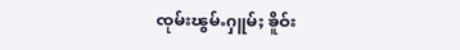ၸုမ်းၽွမ်ႉႁူမ်ႈ ၶိူဝ်း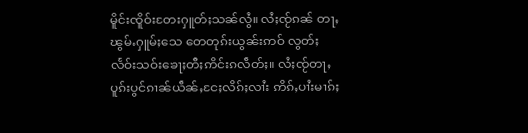မိူင်းၸိူဝ်းတႄးႁူတ်ႈသၼ်လွႆ။ လႆႈၸႂ်ၵၼ် တႃႇၽွမ်ႉႁူမ်ႈသေ တေတုၵ်းယွၼ်းဢဝ် လွတ်ႈလႅဝ်းသဝ်းၶေႃႈတီႈဢိင်းၵလဵတ်ႈ။ လႆႈၸႂ်တႃႇပူၵ်းပွင်ၵၢၼ်ယဵၼ်ႇငႄႈလိၵ်ႈလၢႆး ဢိၵ်ႇပၢႆးမၢၵ်ႈ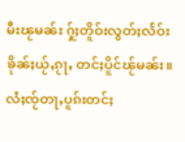မီးၽႂမၼ်း ႁႂ်ႈတိူဝ်းလွတ်ႈလႅဝ်းၶိုၼ်ႈယႂ်ႇၵႂႃႇ တင်ႈပိူင်ၽႂ်မၼ်း။ လႆႈၸႂ်တႃႇပူၵ်းတင်ႈ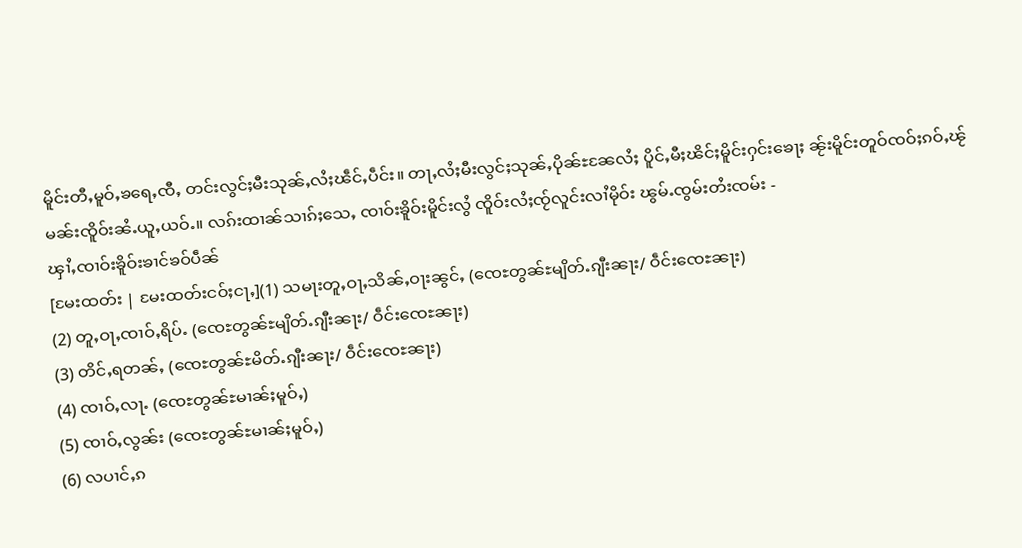မိူင်းတီႇမူဝ်ႇၶရေႇၸီႇ တင်းလွင်ႈမီးသုၼ်ႇလႆႈၽဵင်ႇပဵင်း။ တႃႇလႆႈမီးလွင်ႈသုၼ်ႇပိုၼ်ႊၼႄလႆႈ ပိူင်ႇမီႈၽိင်ႈမိူင်းႁင်းၶေႃႈ ၼႂ်းမိူင်းတူဝ်ၸဝ်ႈၵဝ်ႇၽႂ်မၼ်းၸိူဝ်းၼႆႉယူႇယဝ်ႉ။ လၵ်းထၢၼ်သၢၵ်ႈသေႇ ၸၢဝ်းၶိူဝ်းမိူင်းလွႆ ၸိူဝ်းလႆႈၸႂ်လူင်းလၢႆမိုဝ်း ၽွမ်ႉၸွမ်းတႆးၸမ်း -
ၾၢႆႇၸၢဝ်းၶိူဝ်းၶၢင်ၶဝ်ပဵၼ်
[မႄးထတ်း | မႄးထတ်းငဝ်ႈငႃႇ](1) သမႃးတူႇဝႃႇသိၼ်ႇဝႃးၼွင်ႇ (ၸေႊတွၼ်ႊမျိတ်ႉၵျီးၼႃး/ ဝဵင်းၸေႊၼႃး)
(2) တူႇဝႃႇၸၢဝ်ႇရိပ်ႉ (ၸေႊတွၼ်ႊမျိတ်ႉၵျီးၼႃး/ ဝဵင်းၸေႊၼႃး)
(3) တိင်ႇရတၼ်ႇ (ၸေႊတွၼ်ႊမိတ်ႉၵျီးၼႃး/ ဝဵင်းၸေႊၼႃး)
(4) ၸၢဝ်ႇလႃႉ (ၸေႊတွၼ်ႊမၢၼ်ႈမူဝ်ႇ)
(5) ၸၢဝ်ႇလွၼ်း (ၸေႊတွၼ်ႊမၢၼ်ႈမူဝ်ႇ)
(6) လပၢင်ႇၵ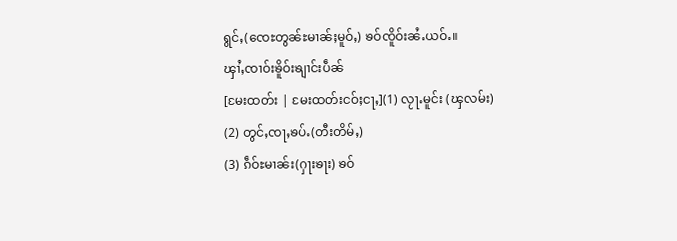ရွင်ႇ(ၸေႊတွၼ်ႊမၢၼ်ႈမူဝ်ႇ) ၶဝ်ၸိူဝ်းၼႆႉယဝ်ႉ။
ၾၢႆႇၸၢဝ်းၶိူဝ်းၶျၢင်းပဵၼ်
[မႄးထတ်း | မႄးထတ်းငဝ်ႈငႃႇ](1) လႂႃႉမူင်း (ၾလမ်း)
(2) တွင်ႇၸႃႇၶပ်ႉ(တီးတိမ်ႇ)
(3) ၵဵဝ်ႊမၢၼ်း(ႁႃးၶႃး) ၶဝ်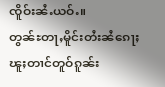ၸိူဝ်းၼႆႉယဝ်ႉ။
တွၼ်ႊတႃႇမိူင်းတႆးၼႆၵေႃႈ ၽူႈတၢင်တူဝ်ၵူၼ်း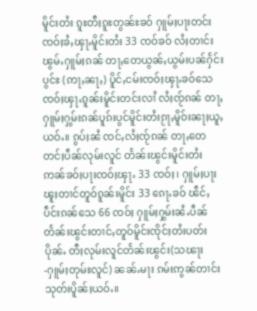မိူင်းတႆး ၵူႊတီႈၵူႊတွၼ်ႊၶဝ် ႁူမ်ႈပႃးတင်း ၸဝ်ႈၶႆႇၾႃႉမိူင်းတႆး 33 ၸဝ်ၶဝ် လႆႈတၢင်းၽွမ်ႉႁူမ်ႈၵၼ် တႃႇတေယွၼ်ႇယွမ်းပၼ်ႁႅင်းပွင်ႊ (ဢႃႇၼႃႇ) ပိူင်ႇငမ်းၸဝ်ႈၾႃႉၶဝ်သေ ၸဝ်ႈၾႃႉၵူၼ်းမိူင်းတင်းလၢႆ လႆႈၸႂ်ၵၼ် တႃႇႁူမ်ႈႁွမ်းၵၼ်ပူၵ်းပွင်မိူင်းတႆးၵႂႃႇမိူဝ်းၼႃႈယူႇယဝ်ႉ။ ၵွပ်ႈၼႆ ၸင်ႇလႆႈၸႂ်ၵၼ် တႃႇတေတင်ႈပဵၼ်လုမ်းလူင် တႅၼ်းၽွင်းမိူင်းတႆး ဢၼ်ၶဝ်ႈပႃးၸဝ်ႈၾႃႉ 33 ၸဝ်ႈ၊ ႁူမ်ႈပႃးၽူႈတၢင်တူဝ်ၵူၼ်းမိူင်း 33 ၵေႃႉၶဝ် ၽဵင်ႇပဵင်းၵၼ်သေ 66 ၸဝ်ႈ ႁူမ်ႈႁွမ်းၼႆႉပဵၼ်တႅၼ်းၽွင်းတၢင်ႇတူဝ်မိူင်းၸိုင်ႈတႆးပတ်းပိုၼ်ႉ တီႈလုမ်းလူင်တႅၼ်းၽွင်း(သၽႃး -ႁူမ်ႈတုမ်ႊလူင်) ၼၼ်ႉမႃး ၵမ်းဢွၼ်တၢင်းသုတ်းပိူၼ်ႈယဝ်ႉ။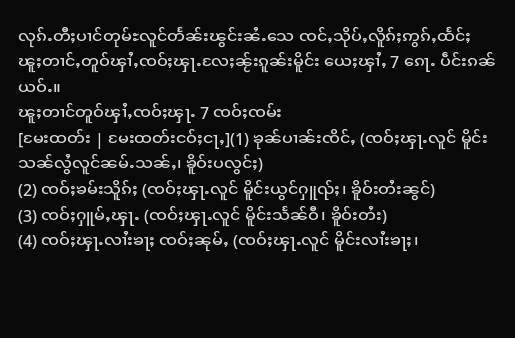လုၵ်ႉတီႈပၢင်တုမ်ႊလူင်တႅၼ်းၽွင်းၼႆႉသေ ၸင်ႇသိုပ်ႇလိူၵ်ႈဢွၵ်ႇထႅင်ႈ ၽူႈတၢင်ႇတူဝ်ၾၢႆႇၸဝ်ႈၾႃႉလႄႈၼႂ်းၵူၼ်းမိူင်း ယေႈၾၢႆႇ 7 ၵေႃႉ ပဵင်းၵၼ်ယဝ်ႉ။
ၽူႈတၢင်တူဝ်ၾၢႆႇၸဝ်ႈၾႃႉ 7 ၸဝ်ႈၸမ်း
[မႄးထတ်း | မႄးထတ်းငဝ်ႈငႃႇ](1) ၶုၼ်ပၢၼ်းၸိင်ႇ (ၸဝ်ႈၾႃႉလူင် မိူင်းသၼ်လွႆလူင်ၼမ်ႉသၼ်ႇ၊ ၶိူဝ်းပလွင်ႈ)
(2) ၸဝ်ႈၶမ်းသိူၵ်ႈ (ၸဝ်ႈၾႃႉလူင် မိူင်းယွင်ႁူၺ်ႈ၊ ၶိူဝ်းတႆးၼွင်)
(3) ၸဝ်ႈႁူမ်ႇၾႃႉ (ၸဝ်ႈၾႃႉလူင် မိူင်းသႅၼ်ဝီ၊ ၶိူဝ်းတႆး)
(4) ၸဝ်ႈၾႃႉလၢႆးၶႃႈ ၸဝ်ႈၼုမ်ႇ (ၸဝ်ႈၾႃႉလူင် မိူင်းလၢႆးၶႃႈ၊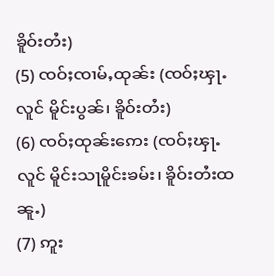ၶိူဝ်းတႆး)
(5) ၸဝ်ႈၸၢမ်ႇထုၼ်း (ၸဝ်ႈၾႃႉလူင် မိူင်းပွၼ်၊ ၶိူဝ်းတႆး)
(6) ၸဝ်ႈထုၼ်းဢေး (ၸဝ်ႈၾႃႉလူင် မိူင်းသႃမိူင်းၶမ်း၊ ၶိူဝ်းတႆးထၼူႉ)
(7) ဢူး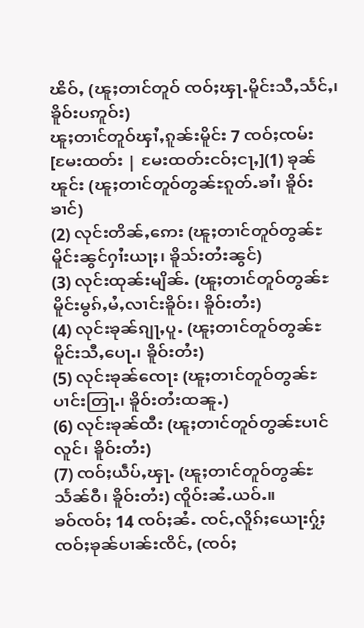ၽိဝ်ႇ (ၽူႈတၢင်တူဝ် ၸဝ်ႈၾႃႉမိူင်းသီႇသႅင်ႇ၊ ၶိူဝ်းပဢူဝ်း)
ၽူႈတၢင်တူဝ်ၾၢႆႇၵူၼ်းမိူင်း 7 ၸဝ်ႈၸမ်း
[မႄးထတ်း | မႄးထတ်းငဝ်ႈငႃႇ](1) ၶုၼ်ၽူင်း (ၽူႈတၢင်တူဝ်တွၼ်ႊၵူတ်ႉၶၢႆ၊ ၶိူဝ်းၶၢင်)
(2) လုင်းတိၼ်ႇဢေး (ၽူႈတၢင်တူဝ်တွၼ်ႊမိူင်းၼွင်ႁၢႆးယႃႈ၊ ၶိူသ်းတႆးၼွင်)
(3) လုင်းထုၼ်းမျိၼ်ႉ (ၽူႈတၢင်တူဝ်တွၼ်ႊမိူင်းမွၵ်ႇမႆႇလၢင်းၶိူဝ်း၊ ၶိူဝ်းတႆး)
(4) လုင်းၶုၼ်ၵျႃႇပူႉ (ၽူႈတၢင်တူဝ်တွၼ်ႊမိူင်းသီႇပေႃႉ၊ ၶိူဝ်းတႆး)
(5) လုင်းၶုၼ်ၸေႃး (ၽူႈတၢင်တူဝ်တွၼ်ႊပၢင်းတြႃႉ၊ ၶိူဝ်းတႆးထၼူႉ)
(6) လုင်းၶုၼ်ထီး (ၽူႈတၢင်တူဝ်တွၼ်ႊပၢင်လူင်၊ ၶိူဝ်းတႆး)
(7) ၸဝ်ႈယဵပ်ႇၾႃႉ (ၽူႈတၢင်တူဝ်တွၼ်ႊသႅၼ်ဝီ၊ ၶိူဝ်းတႆး) ၸိူဝ်းၼႆႉယဝ်ႉ။
ၶဝ်ၸဝ်ႈ 14 ၸဝ်ႈၼႆႉ ၸင်ႇလိူၵ်ႈယေႃးႁႂ်ႈ ၸဝ်ႈၶုၼ်ပၢၼ်းၸိင်ႇ (ၸဝ်ႈ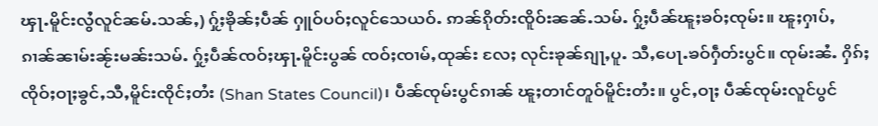ၾႃႉမိူင်းလွႆလူင်ၼမ်ႉသၼ်ႇ) ႁႂ်ႈၶိုၼ်ႈပဵၼ် ႁူဝ်ပဝ်ႈလူင်သေယဝ်ႉ ဢၼ်ၵိုတ်းၸိူဝ်းၼၼ်ႉသမ်ႉ ႁႂ်ႈပဵၼ်ၽူႈၶဝ်ႈၸုမ်း။ ၽူႈႁၢပ်ႇၵၢၼ်ၼၢမ်းၼႂ်းမၼ်းသမ်ႉ ႁႂ်ႈပဵၼ်ၸဝ်ႈၾႃႉမိူင်းပွၼ် ၸဝ်ႈၸၢမ်ႇထုၼ်း လႄႈ လုင်းၶုၼ်ၵျႃႇပူႉ သီႇပေႃႉၶဝ်ႁဵတ်းပွင်။ ၸုမ်းၼႆႉ ႁိၵ်ႈၸိုဝ်ႈဝႃႈၶွင်ႇသီႇမိူင်းၸိုင်ႈတႆး (Shan States Council)၊ ပဵၼ်ၸုမ်းပွင်ၵၢၼ် ၽူႈတၢင်တူဝ်မိူင်းတႆး။ ပွင်ႇဝႃႈ ပဵၼ်ၸုမ်းလူင်ပွင်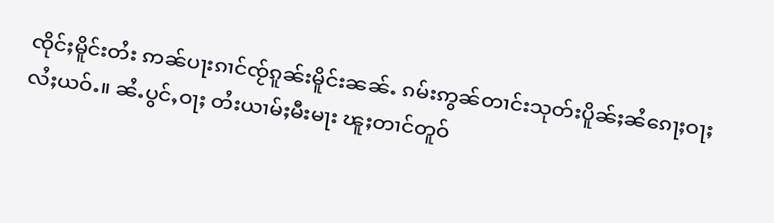ၸိုင်ႈမိူင်းတႆး ဢၼ်ပႃးၵၢင်ၸႂ်ၵူၼ်းမိူင်းၼၼ်ႉ ၵမ်းဢွၼ်တၢင်းသုတ်းပိူၼ်ႈၼႆၵေႃႈဝႃႈလႆႈယဝ်ႉ။ ၼႆႉပွင်ႇဝႃႈ တႆးယၢမ်ႈမီးမႃး ၽူႈတၢင်တူဝ်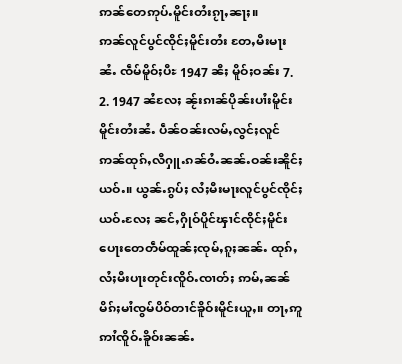ဢၼ်တေဢုပ်ႉမိူင်းတႆးၵႂႃႇၼႃႈ။
ဢၼ်လူင်ပွင်ၸိုင်ႈမိူင်းတႆး တႄႇမီးမႃးၼႆႉ ၸဵမ်မိူဝ်ႈပီႊ 1947 ၼီႈ မိူဝ်ႈဝၼ်း 7. 2. 1947 ၼႆလႄႈ ၼႂ်းၵၢၼ်ပိုၼ်းပၢႆးမိူင်း မိူင်းတႆးၼႆႉ ပဵၼ်ဝၼ်းလမ်ႇလွင်ႈလူင် ဢၼ်ထုၵ်ႇလီႁူႉၵၼ်ဝႆႉၼၼ်ႉဝၼ်းၼိူင်ႈယဝ်ႉ။ ယွၼ်ႉၵွပ်ႈ လႆႈမီးမႃးလူင်ပွင်ၸိုင်ႈယဝ်ႉလႄႈ ၼင်ႇႁိုဝ်ပိူင်ၾၢင်ၸိုင်ႈမိူင်း ပေႃးတေတဵမ်ထူၼ်ႈၸုမ်ႇၵူႈၼၼ်ႉ ထုၵ်ႇလႆႈမီးပႃးတုင်းၸိူဝ်ႉၸၢတ်ႈ ဢမ်ႇၼၼ် မိၵ်ႈမၢႆၸွမ်ပိဝ်တၢင်ၶိူဝ်းမိူင်းယူႇ။ တႃႇဢူဢၢႆၸိူဝ်ႉၶိူဝ်းၼၼ်ႉ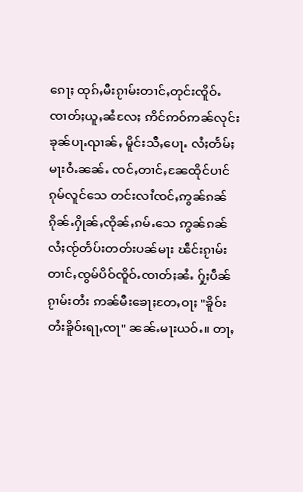ၵေႃႈ ထုၵ်ႇမီးၵႂၢမ်းတၢင်ႇတုင်းၸိူဝ်ႉၸၢတ်ႈယူႇၼႆလႄႈ ဢိင်ဢဝ်ဢၼ်လုင်းၶုၼ်ပႃႉၺၢၼ်ႇ မိူင်းသီႇပေႃႉ လႆႈတႅမ်ႈမႃးဝႆႉၼၼ်ႉ ၸင်ႇတၢင်ႇၼႄထိုင်ပၢင်ၵုမ်လူင်သေ တင်းလၢႆၸင်ႇဢွၼ်ၵၼ်ၵိုၼ်ႉႁိုၼ်ႇၸိုၼ်ႇၵမ်ႉသေ ဢွၼ်ၵၼ်လႆႈၸႂ်တႅပ်းတတ်းပၼ်မႃး ၽဵင်းၵႂၢမ်းတၢင်ႇၸွမ်ပိဝ်ၸိူဝ်ႉၸၢတ်ႈၼႆႉ ႁႂ်ႈပဵၼ်ၵႂၢမ်းတႆး ဢၼ်မီးၶေႃႈတႄႇဝႃႈ "ၶိူဝ်းတႆးၶိူဝ်းရႃႇၸႃ" ၼၼ်ႉမႃးယဝ်ႉ။ တႃႇ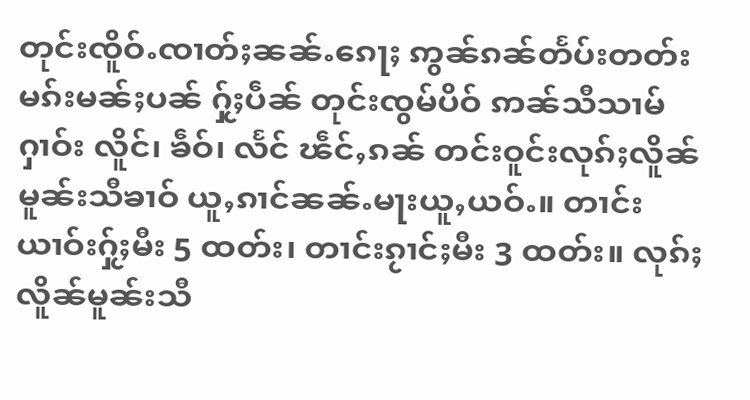တုင်းၸိူဝ်ႉၸၢတ်ႈၼၼ်ႉၵေႃႈ ဢွၼ်ၵၼ်တႅပ်းတတ်းမၵ်းမၼ်ႈပၼ် ႁႂ်ႈပဵၼ် တုင်းၸွမ်ပိဝ် ဢၼ်သီသၢမ်ႁၢဝ်း လိူင်၊ ၶဵဝ်၊ လႅင် ၽဵင်ႇၵၼ် တင်းဝူင်းလုၵ်ႈလိူၼ်မူၼ်းသီၶၢဝ် ယူႇၵၢင်ၼၼ်ႉမႃးယူႇယဝ်ႉ။ တၢင်းယၢဝ်းႁႂ်ႈမီး 5 ထတ်း၊ တၢင်းၵႂၢင်ႈမီး 3 ထတ်း။ လုၵ်ႈလိူၼ်မူၼ်းသီ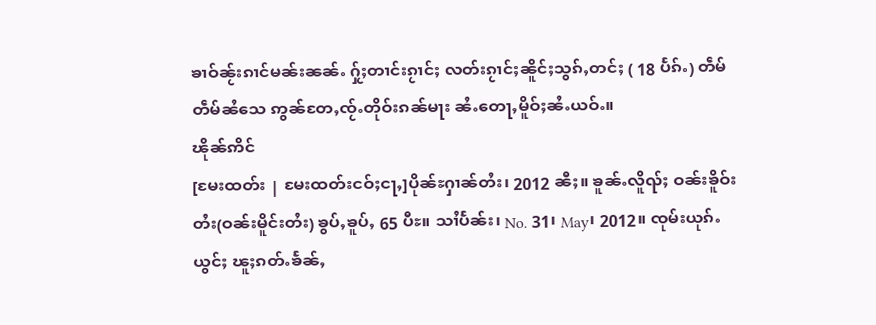ၶၢဝ်ၼႂ်းၵၢင်မၼ်းၼၼ်ႉ ႁႂ်ႈတၢင်းၵႂၢင်ႈ လတ်းၵႂၢင်ႈၼိူင်ႈသွၵ်ႇတင်ႈ ( 18 ပႅၵ်ႉ) တဵမ်တဵမ်ၼႆသေ ဢွၼ်တႄႇၸႂ်ႉတိုဝ်းၵၼ်မႃး ၼႆႉတေႃႇမိူဝ်ႈၼႆႉယဝ်ႉ။
ၽိုၼ်ဢိင်
[မႄးထတ်း | မႄးထတ်းငဝ်ႈငႃႇ]ပိုၼ်ႊႁၢၼ်တႆး၊ 2012 ၼီႈ။ ၶူၼ်ႉလိူၺ်ႈ ဝၼ်းၶိူဝ်းတႆး(ဝၼ်းမိူင်းတႆး) ၶွပ်ႇၶူပ်ႇ 65 ပီႊ။ သၢႆပႅၼ်း၊ No. 31၊ May၊ 2012။ ၸုမ်းယုၵ်ႉယွင်ႈ ၽူႈၵတ်ႉၶႅၼ်ႇ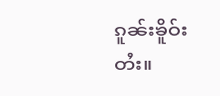ၵူၼ်းၶိူဝ်းတႆး။